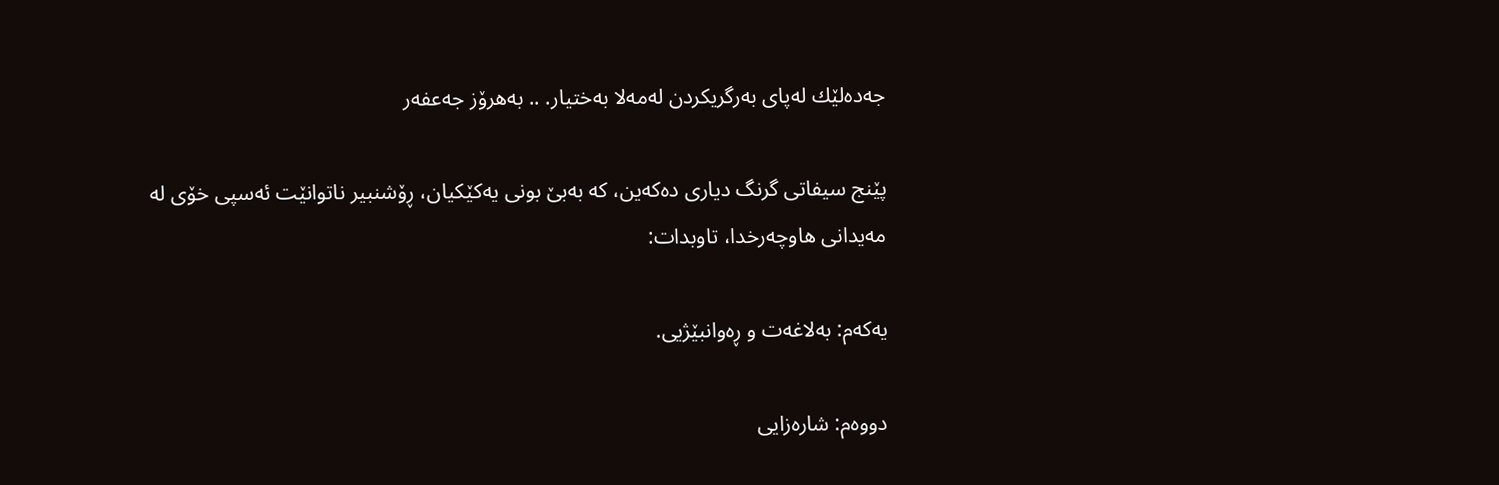جه‌ده‌لێك له‌پای به‌رگریكردن له‌مه‌لا به‌ختیار. .. به‌هرۆز جه‌عفه‌ر

پێنج سیفاتی گرنگ دیاری ده‌كه‌ین، كه‌ به‌بێ بونی یه‌كێكیان، ڕۆشنبیر ناتوانێت ئه‌سپی خۆی له‌ مه‌یدانی هاوچه‌رخدا، تاوبدات:

یه‌كه‌م: به‌لاغه‌ت و ڕه‌وانبێژیی.

دووه‌م: شاره‌زایی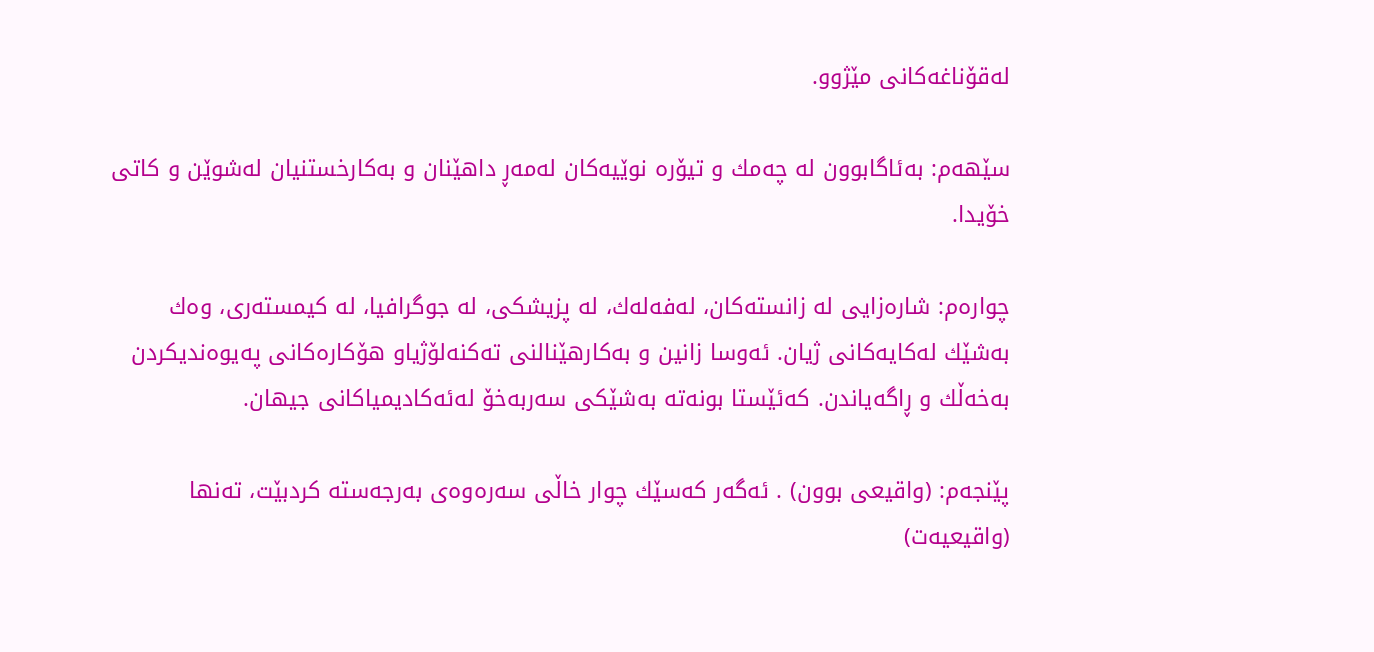له‌قۆناغه‌كانی مێژوو.

سێهه‌م: به‌ئاگابوون له‌ چه‌مك و تیۆره‌ نوێیه‌كان له‌مه‌ڕ داهێنان و به‌كارخستنیان له‌شوێن و كاتی خۆیدا.

چواره‌م: شاره‌زایی له‌ زانسته‌كان، له‌فه‌له‌ك، له‌ پزیشكی، له‌ جوگرافیا، له‌ كیمسته‌ری، وه‌ك به‌شێك له‌كایه‌كانی ژیان. ئه‌وسا زانین و به‌كارهێنالنی ته‌كنه‌لۆژیاو هۆكاره‌كانی په‌یوه‌ندیكردن به‌خه‌ڵك و ڕاگه‌یاندن. كه‌ئێستا بونه‌ته‌ به‌شێكی سه‌ربه‌خۆ له‌ئه‌كادیمیاكانی جیهان.

پێنجه‌م: (واقیعی بوون) . ئه‌گه‌ر كه‌سێك چوار خاڵی سه‌ره‌وه‌ی به‌رجه‌سته‌ كردبێت، ته‌نها (واقیعیه‌ت)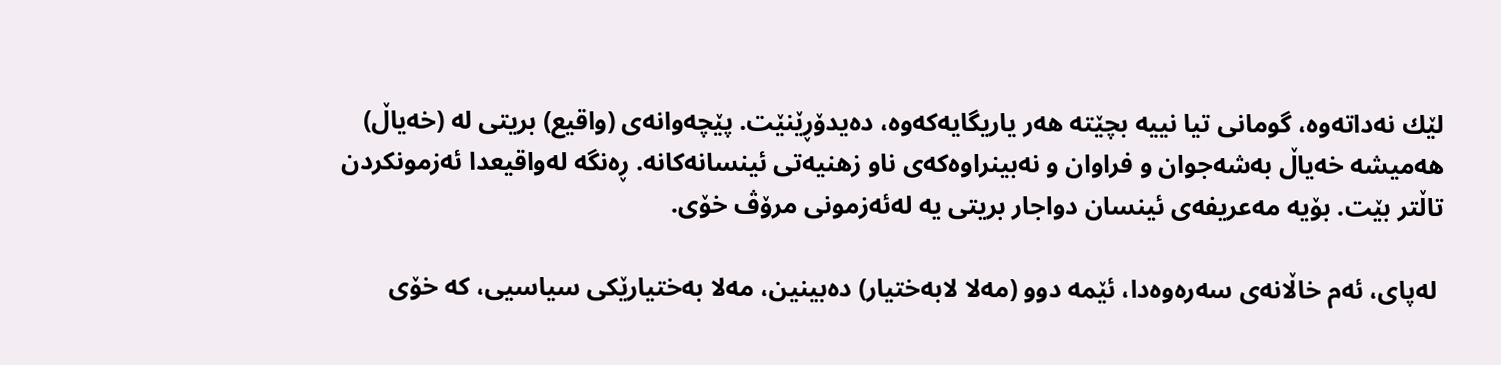لێك نه‌داته‌وه‌، گومانی تیا نییه‌ بچێته‌ هه‌ر یاریگایه‌كه‌وه‌، ده‌یدۆڕێنێت. پێچه‌وانه‌ی (واقیع) بریتی له‌ (خه‌یاڵ) هه‌میشه‌ خه‌یاڵ به‌شه‌جوان و فراوان و نه‌بینراوه‌كه‌ی ناو زهنیه‌تی ئینسانه‌كانه‌. ڕه‌نگه‌ له‌واقیعدا ئه‌زمونكردن تاڵتر بێت. بۆیه‌ مه‌عریفه‌ی ئینسان دواجار بریتی یه‌ له‌ئه‌زمونی مرۆڤ خۆی.

 له‌پای، ئه‌م خاڵانه‌ی سه‌ره‌وه‌دا، ئێمه‌ دوو (مه‌لا لابه‌ختیار) ده‌بینین، مه‌لا به‌ختیارێكی سیاسیی، كه‌ خۆی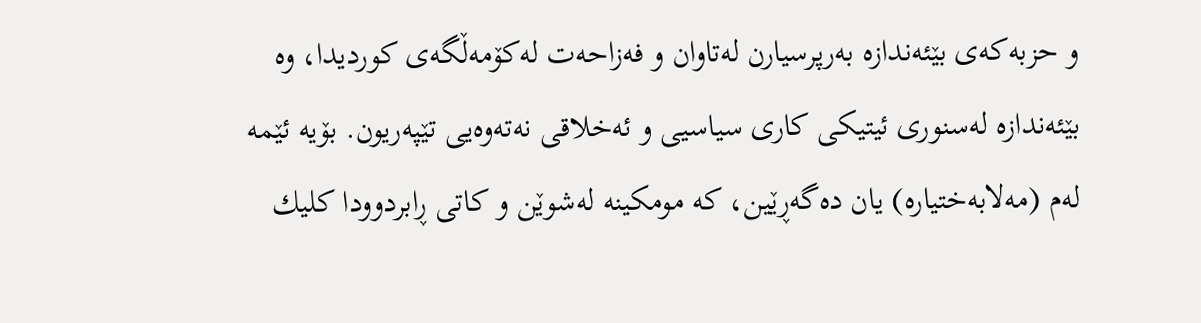و حزبه‌كه‌ی بێئه‌ندازه‌ به‌رپرسیارن له‌تاوان و فه‌زاحه‌ت له‌كۆمه‌ڵگه‌ی كوردیدا، وه‌ بێئه‌ندازه‌ له‌سنوری ئیتیكی كاری سیاسیی و ئه‌خلاقی نه‌ته‌وه‌یی تێپه‌ریون. بۆیه‌ ئێمه‌ له‌م (مه‌لابه‌ختیاره‌) یان ده‌گه‌ڕێین، كه‌ مومكینه‌ له‌شوێن و كاتی ڕابردوودا كلیك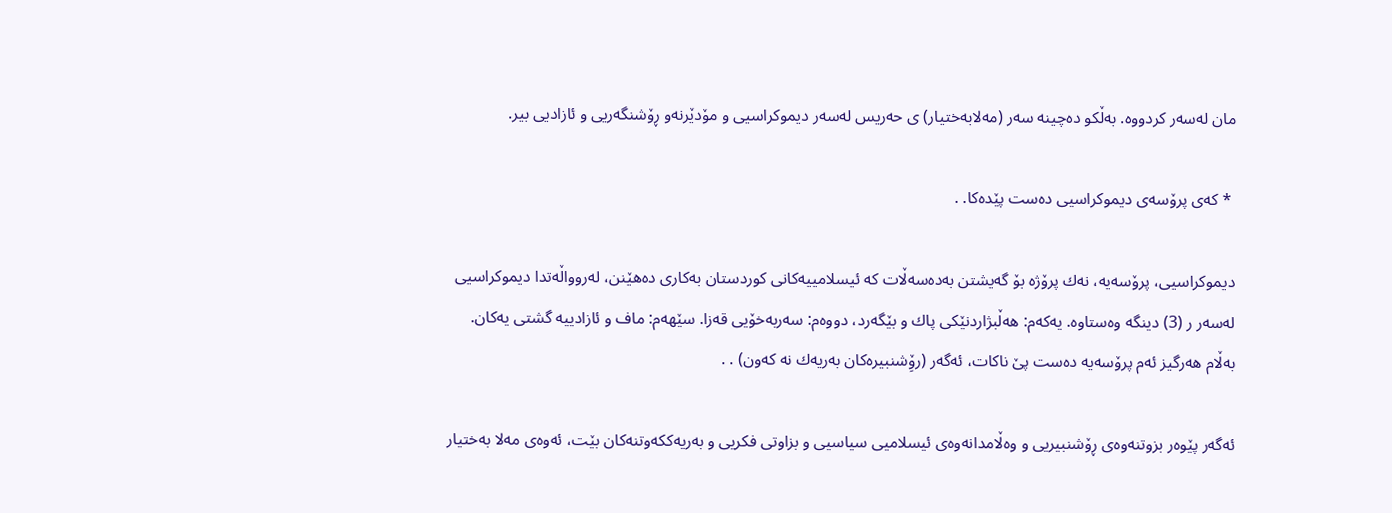مان له‌سه‌ر كردووه‌. به‌ڵكو ده‌چینه‌ سه‌ر (مه‌لابه‌ختیار) ی حه‌ریس له‌سه‌ر دیموكراسیی و مۆدێرنه‌و ڕۆشنگه‌ریی و ئازادیی بیر.

 * كه‌ی پرۆسه‌ی دیموكراسیی ده‌ست پێده‌كا. .

دیموكراسیی، پرۆسه‌یه‌، نه‌ك پرۆژه‌ بۆ گه‌یشتن به‌ده‌سه‌ڵات كه‌ ئیسلامییه‌كانی كوردستان به‌كاری ده‌هێنن، له‌روواڵه‌تدا دیموكراسیی له‌سه‌ر ر (3) دینگه‌ وه‌ستاوه‌. یه‌كه‌م: هه‌ڵبژاردنێكی پاك و بێگه‌رد، دووه‌م: سه‌ربه‌خۆیی قه‌زا. سێهه‌م: ماف و ئازادییه‌ گشتی یه‌كان. به‌ڵام هه‌رگیز ئه‌م پرۆسه‌یه‌ ده‌ست پێ ناكات، ئه‌گه‌ر (رۆِشنبیره‌كان به‌ریه‌ك نه‌ كه‌ون) . .

ئه‌گه‌ر پێوه‌ر بزوتنه‌وه‌ی ڕۆشنبیریی و وه‌ڵامدانه‌وه‌ی ئیسلامیی سیاسیی و بزاوتی فكریی و به‌ریه‌ككه‌وتنه‌كان بێت، ئه‌وه‌ی مه‌لا به‌ختیار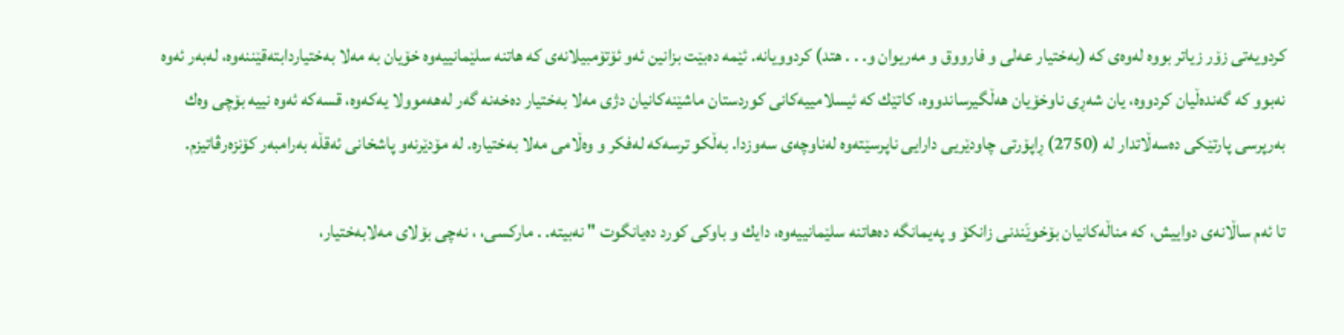كردویه‌تی زۆر زیاتر بووه‌ له‌وه‌ی كه‌ (به‌ختیار عه‌لی و فارووق و مه‌ریوان و. . . هتد) كردوویانه‌. ئێمه‌ ده‌بێت بزانین ئه‌و ئۆتۆمبیلانه‌ی كه‌ هاتنه‌ سلێمانییه‌وه‌ خۆیان به‌ مه‌لا به‌ختیاردابته‌قێننه‌وه‌، له‌به‌ر ئه‌وه‌ نه‌بوو كه‌ گه‌نده‌ڵیان كردووه‌، یان شه‌ڕی ناوخۆیان هه‌ڵگیرساندووه‌، كاتێك كه‌ ئیسلامییه‌كانی كوردستان ماشێنه‌كانیان دژی مه‌لا به‌ختیار ده‌خه‌نه‌ گه‌ر له‌هه‌موولا یه‌كه‌وه‌، قسه‌كه‌ ئه‌وه‌ نییه‌ بۆچی وه‌ك به‌رپرسی پارتێكی ده‌سه‌ڵاتدار له‌ (2750) ڕاپۆرتی چاودێریی دارایی ناپرسێته‌وه‌ له‌ناوچه‌ی سه‌وزدا. به‌ڵكو ترسه‌كه‌ له‌فكر و وه‌ڵامی مه‌لا به‌ختیاره‌. له‌ مۆدێرنه‌و پاشخانی ئه‌قڵه‌ به‌رامبه‌ر كۆنزه‌رڤاتیزم.

تا ئه‌م ساڵانه‌ی دواییش، كه‌ مناڵه‌كانیان بۆخوێَندنی زانكۆ و په‌یمانگه‌ ده‌هاتنه‌ سلێمانییه‌وه‌، دایك و باوكی كورد ده‌یانگوت " نه‌بیته‌. . ماركسی، ، نه‌چی بۆلای مه‌لابه‌ختیار،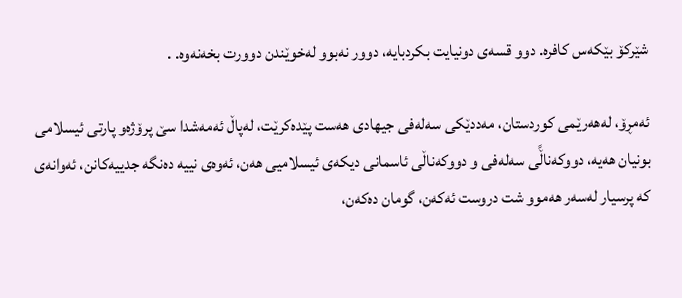شێركۆ بێكه‌س كافره‌. دوو قسه‌ی دونیایت بكردبایه‌، دوور نه‌بوو له‌خوێندن دوورت بخه‌نه‌وه‌. .

ئه‌مڕۆ، له‌هه‌رێمی كوردستان، مه‌ددێكی سه‌له‌فی جیهادی هه‌ست پێده‌كرێت، له‌پاڵ ئه‌مه‌شدا سێ پرۆژه‌و پارتی ئیسلامی بونیان هه‌یه‌، دووكه‌ناڵًی سه‌له‌فی و دووكه‌ناڵی ئاسمانی دیكه‌ی ئیسلامیی هه‌ن، ئه‌وه‌ی نییه‌ ده‌نگه‌ جدییه‌كانن، ئه‌وانه‌ی كه‌ پرسیار له‌سه‌ر هه‌موو شت دروست ئه‌كه‌ن، گومان ده‌كه‌ن،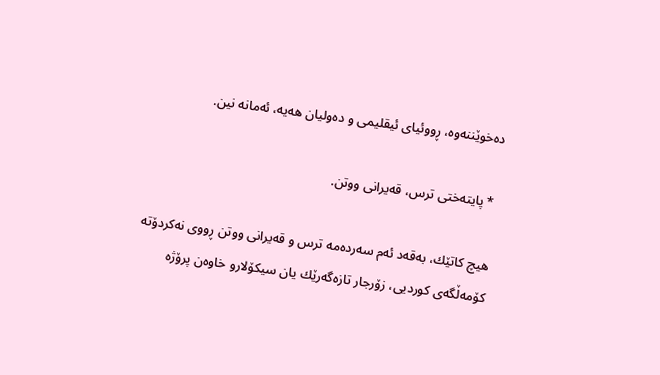ده‌خوێننه‌وه‌، ڕووئیای ئیقلیمی و ده‌ولیان هه‌یه‌، ئه‌مانه‌ نین.

 * پایته‌ختی ترس، قه‌یرانی ووتن.

هیچ كاتێك، به‌قه‌د ئه‌م سه‌رده‌مه‌ ترس و قه‌یرانی ووتن ڕووی نه‌كردۆته‌ كۆمه‌ڵگه‌ی كوردیی، زۆرجار تازه‌گه‌رێك یان سیكۆلارو خاوه‌ن پرۆژه‌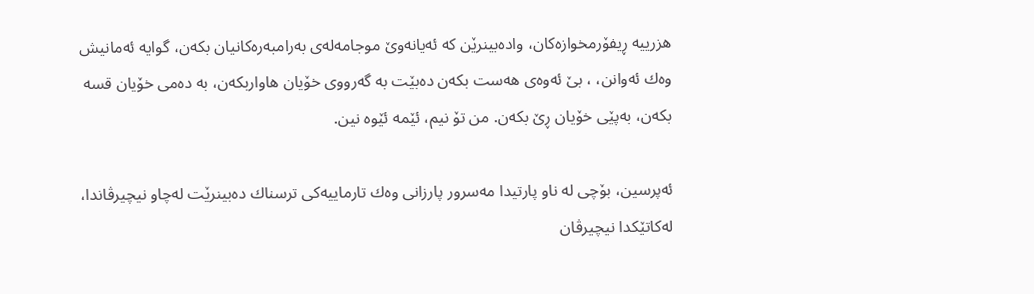هزرییه‌ ڕیفۆرمخوازه‌كان، واده‌بینرێن كه‌ ئه‌یانه‌وێ موجامه‌له‌ی به‌رامبه‌ره‌كانیان بكه‌ن، گوایه‌ ئه‌مانیش وه‌ك ئه‌وانن، ، بێ ئه‌وه‌ی هه‌ست بكه‌ن ده‌بێت به‌ گه‌رووی خۆیان هاواربكه‌ن، به‌ ده‌می خۆیان قسه‌ بكه‌ن، به‌پێی خۆیان ڕێ بكه‌ن. من تۆ نیم، ئێمه‌ ئێوه‌ نین.

ئه‌پرسین، بۆچی له‌ ناو پارتیدا مه‌سرور پارزانی وه‌ك تارماییه‌كی ترسناك ده‌بینرێت له‌چاو نیچیرڤاندا، له‌كاتێكدا نیچیرڤان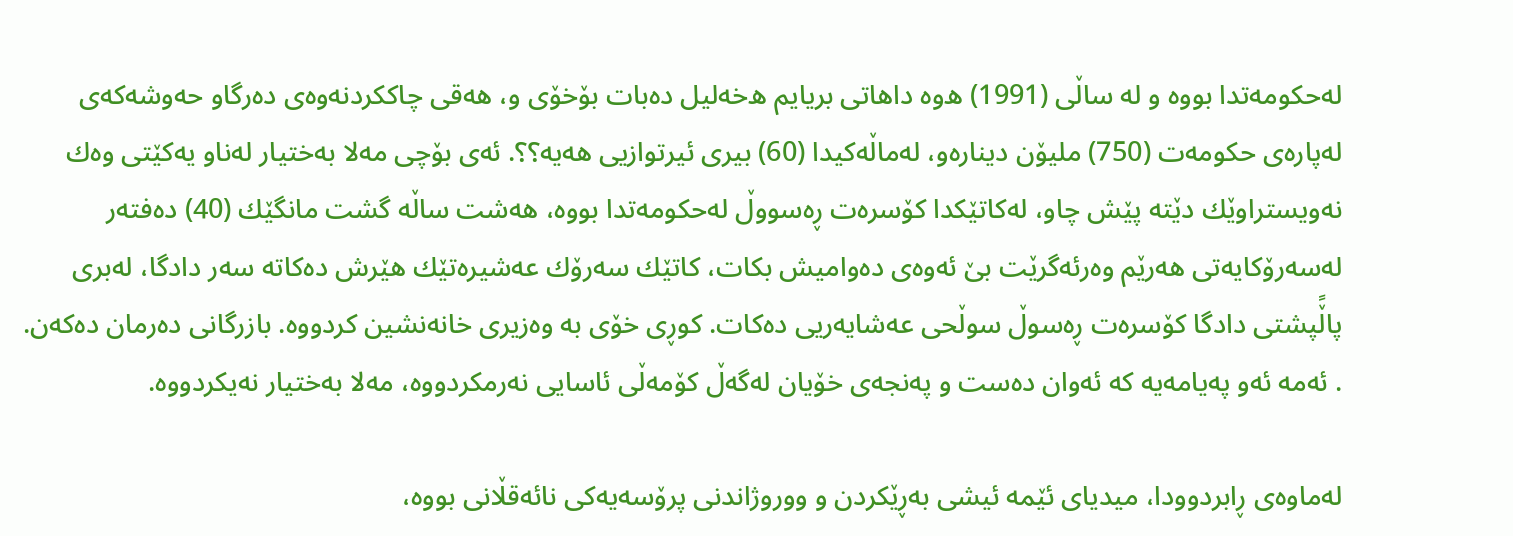له‌حكومه‌تدا بووه‌ و له‌ ساڵی (1991) ه‌وه‌ داهاتی بریایم ه‌خه‌لیل ده‌بات بۆخۆی و، هه‌قی چاككردنه‌وه‌ی ده‌رگاو حه‌وشه‌كه‌ی له‌پاره‌ی حكومه‌ت (750) ملیۆن دیناره‌و، له‌ماڵه‌كیدا (60) بیری ئیرتوازیی هه‌یه‌؟؟. ئه‌ی بۆچی مه‌لا به‌ختیار له‌ناو یه‌كێتی وه‌ك نه‌ویستراوێك دێته‌ پێش چاو، له‌كاتێكدا كۆسره‌ت ڕه‌سووڵ له‌حكومه‌تدا بووه‌، هه‌شت ساڵه‌ گشت مانگێك (40) ده‌فته‌ر له‌سه‌رۆكایه‌تی هه‌رێم وه‌رئه‌گرێت بێ ئه‌وه‌ی ده‌وامیش بكات، كاتێك سه‌رۆك عه‌شیره‌تێك هێرش ده‌كاته‌ سه‌ر دادگا، له‌بری پاڵًپشتی دادگا كۆسره‌ت ڕه‌سوڵ سوڵحی عه‌شایه‌ریی ده‌كات. كوڕی خۆی به‌ وه‌زیری خانه‌نشین كردووه‌. بازرگانی ده‌رمان ده‌كه‌ن. . ئه‌مه‌ ئه‌و په‌یامه‌یه‌ كه‌ ئه‌وان ده‌ست و په‌نجه‌ی خۆیان له‌گه‌ڵ كۆمه‌ڵی ئاسایی نه‌رمكردووه‌، مه‌لا به‌ختیار نه‌یكردووه‌.

له‌ماوه‌ی ڕابردوودا، میدیای ئێمه‌ ئیشی به‌ڕێكردن و ووروژاندنی پرۆسه‌یه‌كی نائه‌قڵانی بووه‌،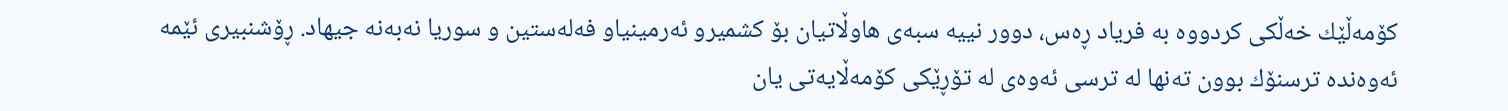كۆمه‌ڵێك خه‌ڵكی كردووه‌ به‌ فریاد ڕه‌س، دوور نییه‌ سبه‌ی هاوڵاتیان بۆ كشمیرو ئه‌رمینیاو فه‌له‌ستین و سوریا نه‌به‌نه‌ جیهاد. ڕۆشنبیری ئێمه‌ ئه‌وه‌نده‌ ترسنۆك بوون ته‌نها له‌ ترسی ئه‌وه‌ی له‌ تۆڕێكی كۆمه‌ڵایه‌تی یان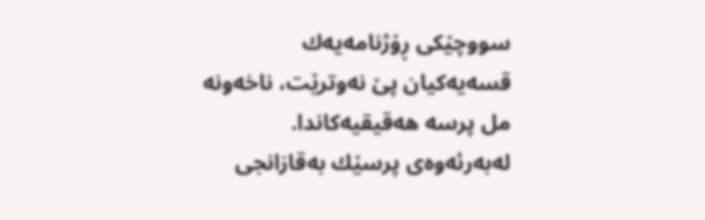سووچێكی ڕۆژنامه‌یه‌ك قسه‌یه‌كیان پێ نه‌وترێت، ناخه‌ونه‌ مل پرسه‌ هه‌قیقیه‌كاندا. له‌به‌رئه‌وه‌ی پرسێك به‌قازانجی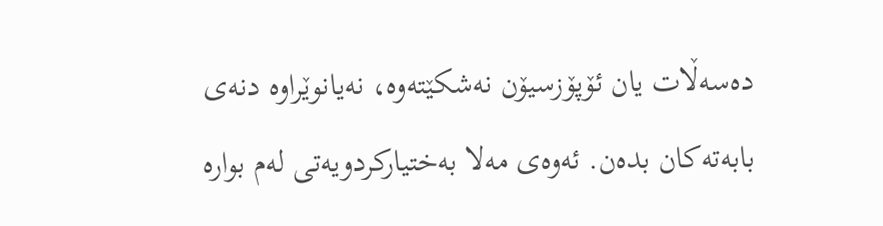ده‌سه‌ڵات یان ئۆپۆزسیۆن نه‌شكێته‌وه‌، نه‌یانوێراوه‌ دنه‌ی بابه‌ته‌كان بده‌ن. ئه‌وه‌ی مه‌لا به‌ختیاركردویه‌تی له‌م بواره‌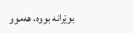بوێرانه‌ بووه‌، هه‌موو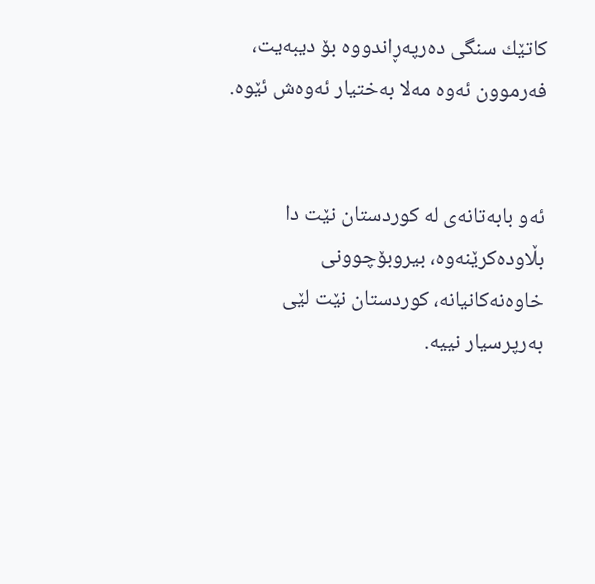كاتێك سنگی ده‌رپه‌ڕاندووه‌ بۆ دیبه‌یت، فه‌رموون ئه‌وه‌ مه‌لا به‌ختیار ئه‌وه‌ش ئێوه‌.


ئه‌و بابه‌تانه‌ی له‌ کوردستان نێت دا بڵاوده‌کرێنه‌وه‌، بیروبۆچوونی خاوه‌نه‌کانیانه‌، کوردستان نێت لێی به‌رپرسیار نییه‌.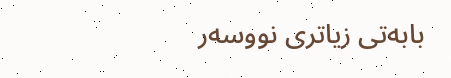بابەتی زیاتری نووسەر